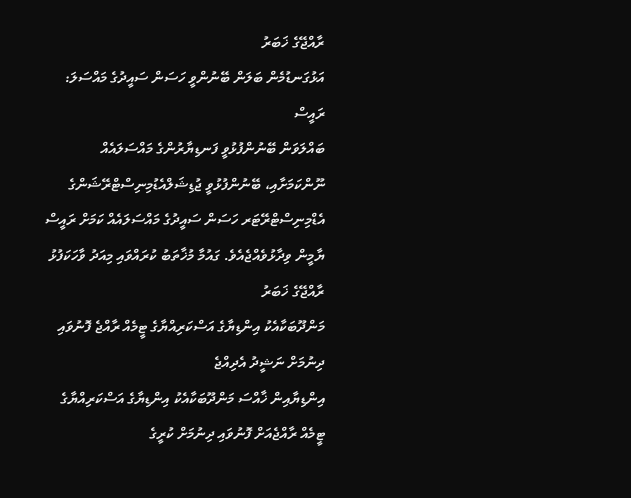ރާއްޖޭގެ ޚަބަރު
އަޅުގަނޑުމެން ބަލަން ބޭނުންވީ ހަސަން ސައީދުގެ މައްސަލަ: ރައީސް
ބައްލަވަން ބޭނުންފުޅުވީ ފަނޑިޔާރުންގެ މައްސަލައެއް ނޫންކަމަށާއި، ބޭނުންފުޅުވީ ޖުޑިޝަލްއެޑުމިނިސްޓްރޭޝަންގެ އެޑްމިނިސްޓްރޭޓަރ ހަސަން ސައީދުގެ މައްސަލައެއް ކަމަށް ރައީސް ޔާމީން ވިދާޅުވެއްޖެއެވެ. ގައުމާ މުޚާތަބު ކުރައްވައި މިއަދު ވާހަކަފުޅު
ރާއްޖޭގެ ޚަބަރު
މަންދޫބަކާއެކު އިންޑިޔާގެ އަސްކަރިއްޔާގެ ޓީމެއް ރާއްޖެ ފޮނުވައި ދިނުމަށް ނަޝީދު އެދިއްޖެ
އިންޑިޔާއިން ޚާއްސަ މަންދޫބަކާއެކު އިންޑިޔާގެ އަސްކަރިއްޔާގެ ޓީމެއް ރާއްޖެއަށް ފޮނުވައި ދިނުމަށް ކުރީގެ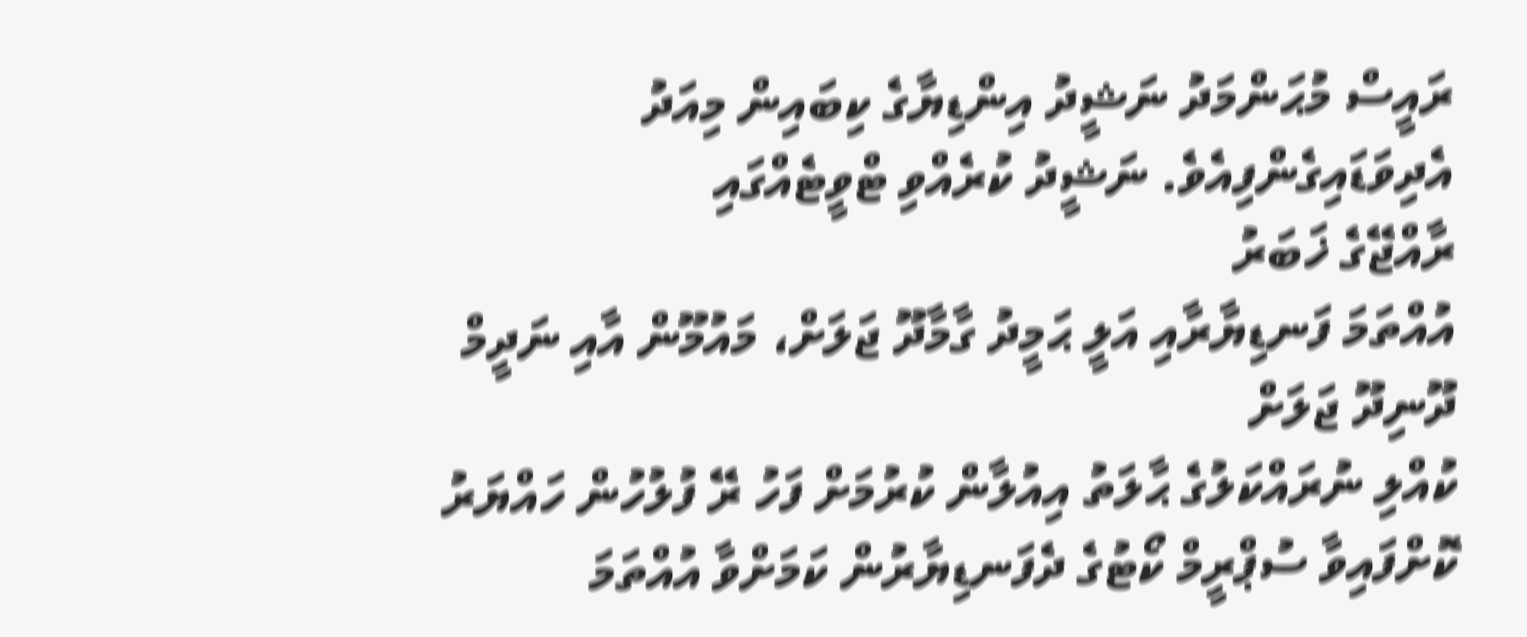ރައީސް މުޙަންމަދު ނަޝީދު އިންޑިޔާގެ ކިބައިން މިއަދު އެދިވަޑައިގެންފިއެވެ. ނަޝީދު ކުރެއްވި ޓްވީޓެއްގައި
ރާއްޖޭގެ ޚަބަރު
އުއްތަމަ ފަނޑިޔާރާއި އަލީ ޙަމީދު ގާމާދޫ ޖަލަށް، މައުމޫން އާއި ނަދީމް ދޫނިދޫ ޖަލަށް
ކުއްލި ނުރައްކަލުގެ ޙާލަތު އިއުލާން ކުރުމަށް ފަހު ރޭ ފުލުހުން ހައްޔަރު ކޮށްފައިވާ ސުޕްރީމް ކޯޓުގެ ދެފަނޑިޔާރުން ކަމަށްވާ އުއްތަމަ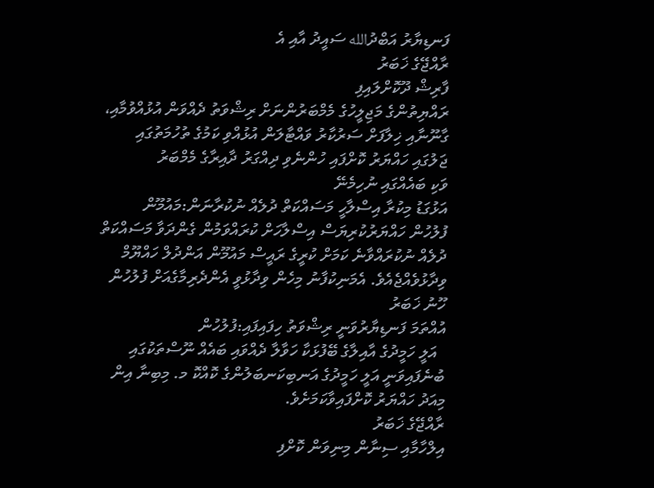ފަނޑިޔާރު އަބްދުالله ސައީދު އާއި އެ
ރާއްޖޭގެ ޚަބަރު
ފާރިޝް ދޫކޮށްލައިފި
ރައްޔިތުންގެ މަޖިލީހުގެ މެމްބަރުންނަށް ރިޝްވަތު ދެއްވަން އުޅުއްވުމާއި، ގާނޫނާއި ޚިލާފަށް ސަރުކާރު ވައްޓާލަން އުޅުއްވި ކަމުގެ ތުހުމަތުގައި ޖަލުގައި ހައްޔަރު ކޮށްފައި ހުންނެވި ދިއްގަރު ދާއިރާގެ މެމްބަރު
ވަކި ބައެއްގައި ނުހިމެނޭ
އަޅުގަޑު މިކުރާ އިސްލާހީ މަސައްކަތް ދުލެއް ނުކުރާނަން:މައުމޫން
ފުލުހުން ހައްޔަރުކުރިޔަސް އިސްލާހަށް ކުރައްވަމުން ގެންދަވާ މަސައްކަތް ދުލެއް ނުކުރައްވާނެ ކަމަށް ކުރީގެ ރައީސް މައުމޫން އަންދުލް ހައްޔޫމް ވިދާޅުވެއްޖެއެވެ. އެމަނިކުފާނު މިހެން ވިދާޅުވީ އެންދެރިމާގެއަށް ފުލުހުން
ހޫނު ޚަބަރު
އުއްތަމަ ފަނޑިޔާރުވަނީ ރިޝްވަތު ހިފައިފައި:ފުލުހުން
  އަލީ ހަމީދުގެ އާއިލާގެ ބޭފުޅަކާ ހަވާލާ ދެއްވައި ބައެއް ނޫސްތަކުގައި ބުނެފައިވަނީ އަލީ ހަމީދުގެ އަނބިކަނބަލުންގެ ކޮއްކޮ މ. މިބިނާ އިން މިއަދު ހައްޔަރު ކޮށްފައިވާކަމަށެވެ.
ރާއްޖޭގެ ޚަބަރު
އިލްހާމާއި ސިނާން މިނިވަން ކޮށްފި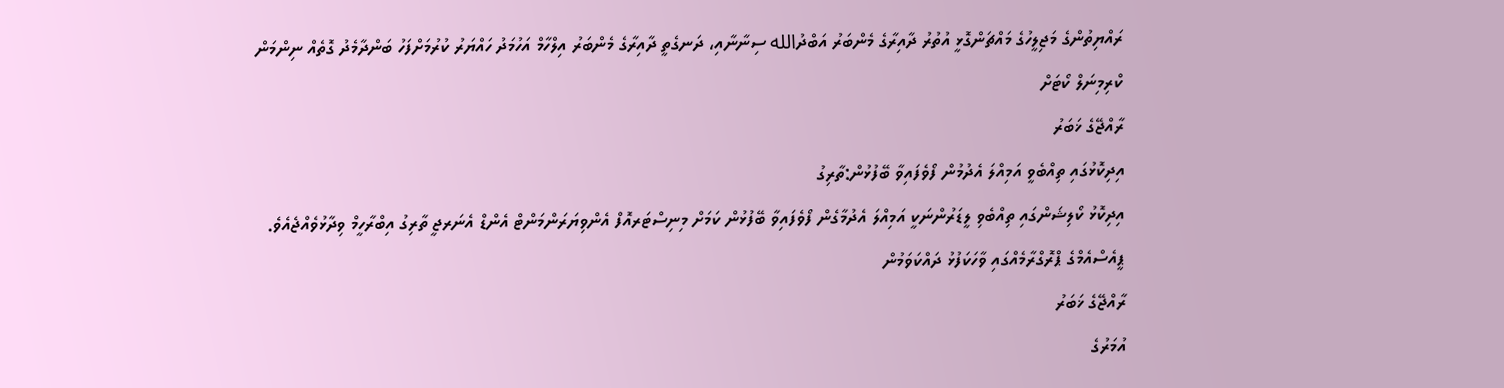ރައްޔިތުންގެ މަޖިލީހުގެ މައްޗަންގޮޅީ އުތުރު ދާއިރާގެ މެންބަރު އަބްދުالله ސިނާނާއި، ދަނގެތީ ދާއިރާގެ މެންބަރު އިލްހާމް އަހުމަދު ހައްޔަރު ކުރުމަށްފަހު ބަންދާމެދު ގޮތެއް ނިންމަން ކްރިމިނަލް ކޯޓަށް
ރާއްޖޭގެ ޚަބަރު
އިދިކޮޅުގައި ތިއްބެވީ އަމިއްލަ އެދުމުން ފޯވެފައިވާ ބޭފުޅުން:ތާރިގު
އިދިކޮޅު ކޯލިޝަންގައި ތިއްބެވި ލީޑަރުންނަކީ އަމިއްލަ އެދުމާގެން ފޯވެފައިވާ ބޭފުޅުން ކަމަށް މިނިސްޓަރއޮފް އެންވިޔަރަންމަންޓް އެންޑް އެނަރޖީ ތާރިގު އިބްރާހީމް ވިދާޅުވެއްޖެއެވެ. ޕީއެސްއެމްގެ ޕްރޮގްރާމެއްގައި ވާހަކަފުޅު ދައްކަވަމުން
ރާއްޖޭގެ ޚަބަރު
އުމަރުގެ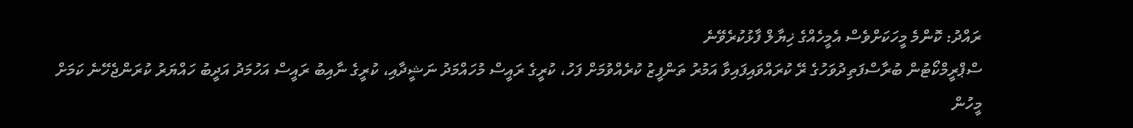ރައްދު: ކޮންމެ މީހަކަށްވެސް އެމީހެއްގެ ޚިޔާލް ފާޅުކުރެވޭނެ
ސްޕްރީމްކޯޓުން ބުރާސްފަތިދުވަހުގެ ރޭ ކުރައްވައިފައިވާ އަމުރު ތަންފީޒު ކުރެއްވުމަށް ފަހު، ކުރީގެ ރައީސް މުހައްމަދު ނަޝީދާއި، ކުރީގެ ނާއިބު ރައީސް އަހުމަދު އަދީބު ހައްޔަރު ކުރަންޖެހޭނެ ކަމަށް
މީހުން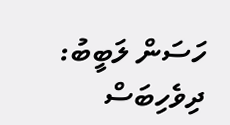ހަސަން ލަބީބު: ދިވެހިބަސް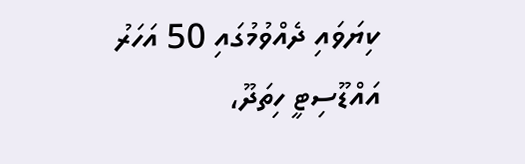ކިޔަވައި ދެއްވުމުގައި 50 އަހަރު
އައްޑޫސިޓީ ހިތަދޫ،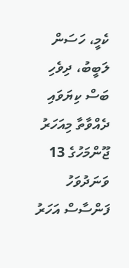ކެމީ، ހަސަން ލަބީބު، ދިވެހި ބަސް ކިޔަވައި ދެއްވާތާ މިއަހަރު ޖޫންމަހުގެ 13 ވަނަދުވަހު ފަންސާސް އަހަރު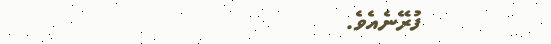ފުރޭނެއެވެ.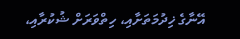އޭނާގެ ޚިދުމަތަށާއި، ހިތްވަރަށް ޝުކުރާއި،